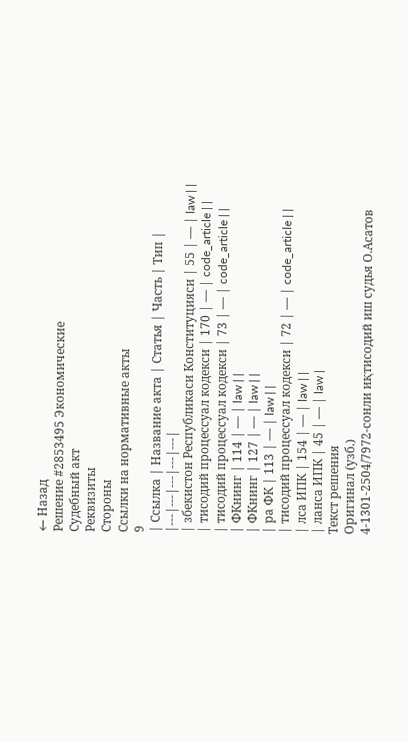← Назад
Решение #2853495 Экономические
Судебный акт
Реквизиты
Стороны
Ссылки на нормативные акты
9
| Ссылка | Название акта | Статья | Часть | Тип |
|---|---|---|---|---|
| збекистон Республикаси Конституцияси | 55 | — | law | |
| тисодий процессуал кодекси | 170 | — | code_article | |
| тисодий процессуал кодекси | 73 | — | code_article | |
| ФКнинг | 114 | — | law | |
| ФКнинг | 127 | — | law | |
| ра ФК | 113 | — | law | |
| тисодий процессуал кодекси | 72 | — | code_article | |
| лса ИПК | 154 | — | law | |
| ланса ИПК | 45 | — | law |
Текст решения
Оригинал (узб.)
4-1301-2504/7972-сонли иқтисодий иш судья О.Асатов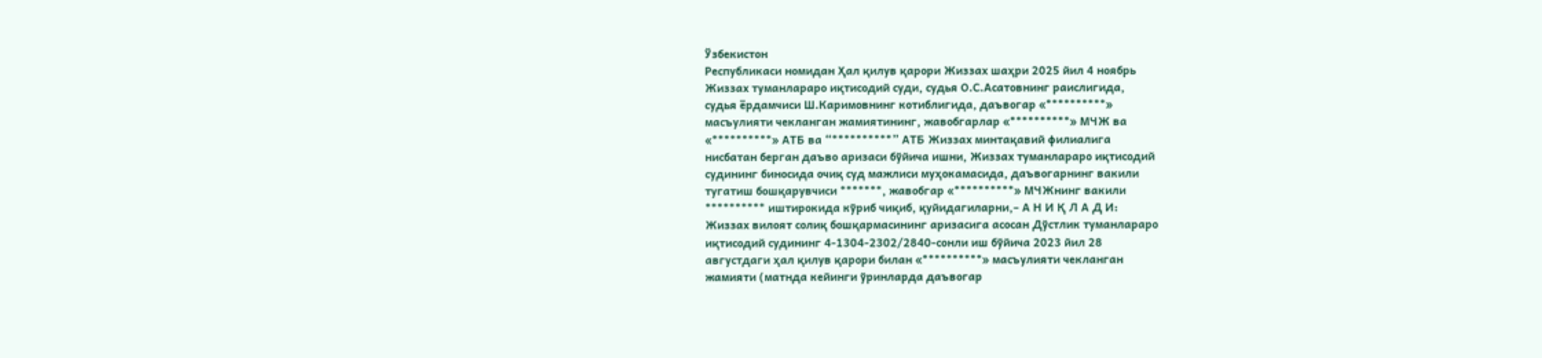Ўзбекистон
Республикаси номидан Ҳал қилув қарори Жиззах шаҳри 2025 йил 4 ноябрь
Жиззах туманлараро иқтисодий суди, судья О.С.Асатовнинг раислигида,
судья ёрдамчиси Ш.Каримовнинг котиблигида, даъвогар «**********»
масъулияти чекланган жамиятининг, жавобгарлар «**********» МЧЖ ва
«**********» АТБ ва “**********” АТБ Жиззах минтақавий филиалига
нисбатан берган даъво аризаси бўйича ишни, Жиззах туманлараро иқтисодий
судининг биносида очиқ суд мажлиси муҳокамасида, даъвогарнинг вакили
тугатиш бошқарувчиси *******, жавобгар «**********» МЧЖнинг вакили
********** иштирокида кўриб чиқиб, қуйидагиларни,– А Н И Қ Л А Д И:
Жиззах вилоят солиқ бошқармасининг аризасига асосан Дўстлик туманлараро
иқтисодий судининг 4-1304-2302/2840-сонли иш бўйича 2023 йил 28
августдаги ҳал қилув қарори билан «**********» масъулияти чекланган
жамияти (матнда кейинги ўринларда даъвогар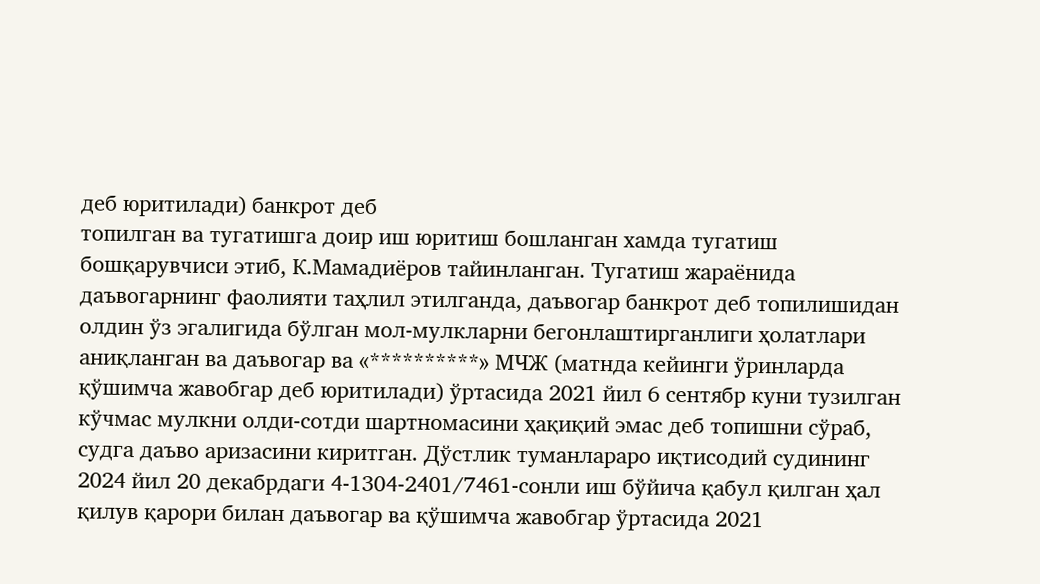деб юритилади) банкрот деб
топилган ва тугатишга доир иш юритиш бошланган хамда тугатиш
бошқарувчиси этиб, К.Мамадиёров тайинланган. Тугатиш жараёнида
даъвогарнинг фаолияти таҳлил этилганда, даъвогар банкрот деб топилишидан
олдин ўз эгалигида бўлган мол-мулкларни бегонлаштирганлиги ҳолатлари
аниқланган ва даъвогар ва «**********» МЧЖ (матнда кейинги ўринларда
қўшимча жавобгар деб юритилади) ўртасида 2021 йил 6 сентябр куни тузилган
кўчмас мулкни олди-сотди шартномасини ҳақиқий эмас деб топишни сўраб,
судга даъво аризасини киритган. Дўстлик туманлараро иқтисодий судининг
2024 йил 20 декабрдаги 4-1304-2401/7461-сонли иш бўйича қабул қилган ҳал
қилув қарори билан даъвогар ва қўшимча жавобгар ўртасида 2021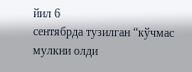йил 6
сентябрда тузилган “кўчмас мулкни олди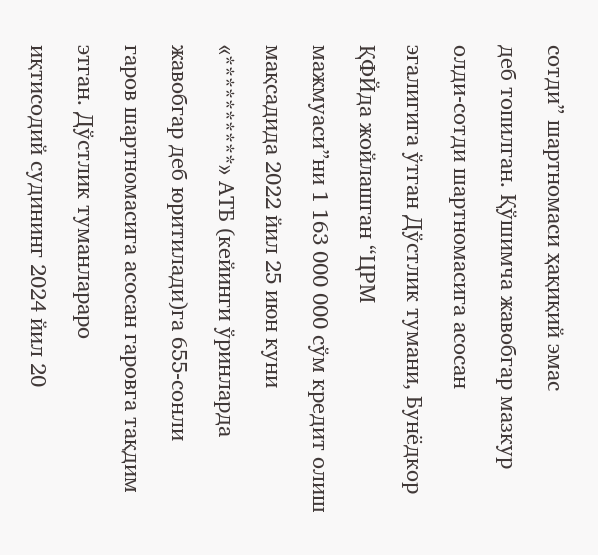сотди” шартномаси ҳақиқий эмас
деб топилган. Қўшимча жавобгар мазкур олди-сотди шартномасига асосан
эгалигига ўтган Дўстлик тумани, Бунёдкор ҚФЙда жойлашган “ЦРМ
мажмуаси”ни 1 163 000 000 сўм кредит олиш мақсадида 2022 йил 25 июн куни
«**********» АТБ (кейинги ўринларда жавобгар деб юритилади)га 655-сонли
гаров шартномасига асосан гаровга тақдим этган. Дўстлик туманлараро
иқтисодий судининг 2024 йил 20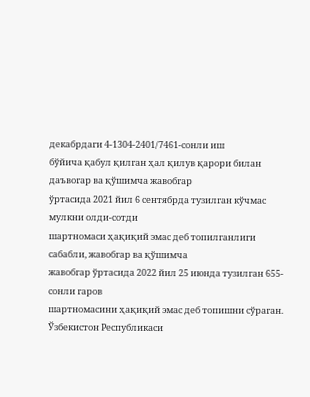декабрдаги 4-1304-2401/7461-сонли иш
бўйича қабул қилган ҳал қилув қарори билан даъвогар ва қўшимча жавобгар
ўртасида 2021 йил 6 сентябрда тузилган кўчмас мулкни олди-сотди
шартномаси ҳақиқий эмас деб топилганлиги сабабли, жавобгар ва қўшимча
жавобгар ўртасида 2022 йил 25 июнда тузилган 655-сонли гаров
шартномасини ҳақиқий эмас деб топишни сўраган. Ўзбекистон Республикаси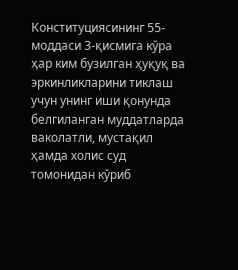Конституциясининг 55-моддаси 3-қисмига кўра ҳар ким бузилган ҳуқуқ ва
эркинликларини тиклаш учун унинг иши қонунда белгиланган муддатларда
ваколатли, мустақил ҳамда холис суд томонидан кўриб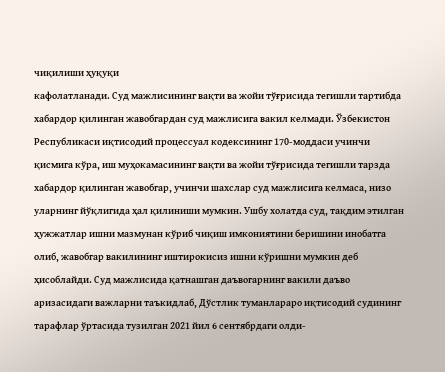чиқилиши ҳуқуқи
кафолатланади. Суд мажлисининг вақти ва жойи тўғрисида тегишли тартибда
хабардор қилинган жавобгардан суд мажлисига вакил келмади. Ўзбекистон
Республикаси иқтисодий процессуал кодексининг 170-моддаси учинчи
қисмига кўра, иш муҳокамасининг вақти ва жойи тўғрисида тегишли тарзда
хабардор қилинган жавобгар, учинчи шахслар суд мажлисига келмаса, низо
уларнинг йўқлигида ҳал қилиниши мумкин. Ушбу холатда суд, тақдим этилган
ҳужжатлар ишни мазмунан кўриб чиқиш имкониятини беришини инобатга
олиб, жавобгар вакилининг иштирокисиз ишни кўришни мумкин деб
ҳисоблайди. Суд мажлисида қатнашган даъвогарнинг вакили даъво
аризасидаги важларни таъкидлаб, Дўстлик туманлараро иқтисодий судининг
тарафлар ўртасида тузилган 2021 йил 6 сентябрдаги олди-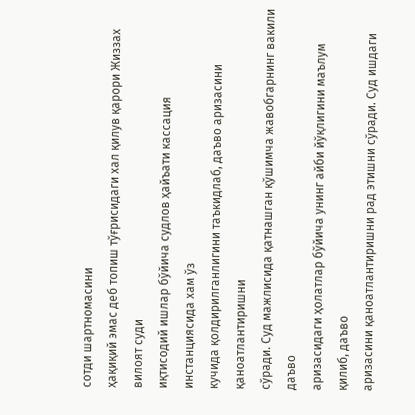сотди шартномасини
ҳақиқий эмас деб топиш тўғрисидаги хал қилув қарори Жиззах вилоят суди
иқтисодий ишлар бўйича судлов ҳайъати кассация инстанциясида хам ўз
кучида қолдирилганлигини таъкидлаб, даъво аризасини қаноатлантиришни
сўради. Суд мажлисида қатнашган қўшимча жавобгарнинг вакили даъво
аризасидаги ҳолатлар бўйича унинг айби йўқлигини маълум қилиб, даъво
аризасини қаноатлантиришни рад этишни сўради. Суд ишдаги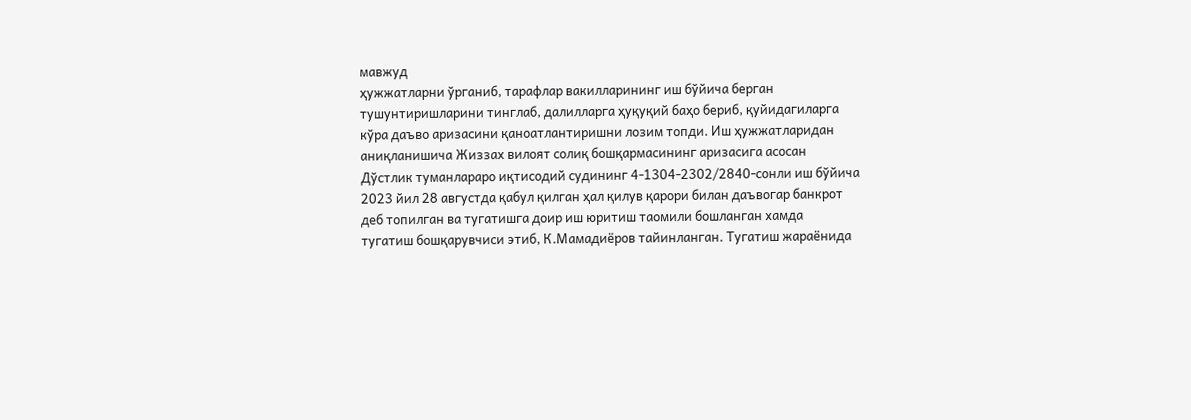мавжуд
ҳужжатларни ўрганиб, тарафлар вакилларининг иш бўйича берган
тушунтиришларини тинглаб, далилларга ҳуқуқий баҳо бериб, қуйидагиларга
кўра даъво аризасини қаноатлантиришни лозим топди. Иш ҳужжатларидан
аниқланишича Жиззах вилоят солиқ бошқармасининг аризасига асосан
Дўстлик туманлараро иқтисодий судининг 4-1304-2302/2840-сонли иш бўйича
2023 йил 28 августда қабул қилган ҳал қилув қарори билан даъвогар банкрот
деб топилган ва тугатишга доир иш юритиш таомили бошланган хамда
тугатиш бошқарувчиси этиб, К.Мамадиёров тайинланган. Тугатиш жараёнида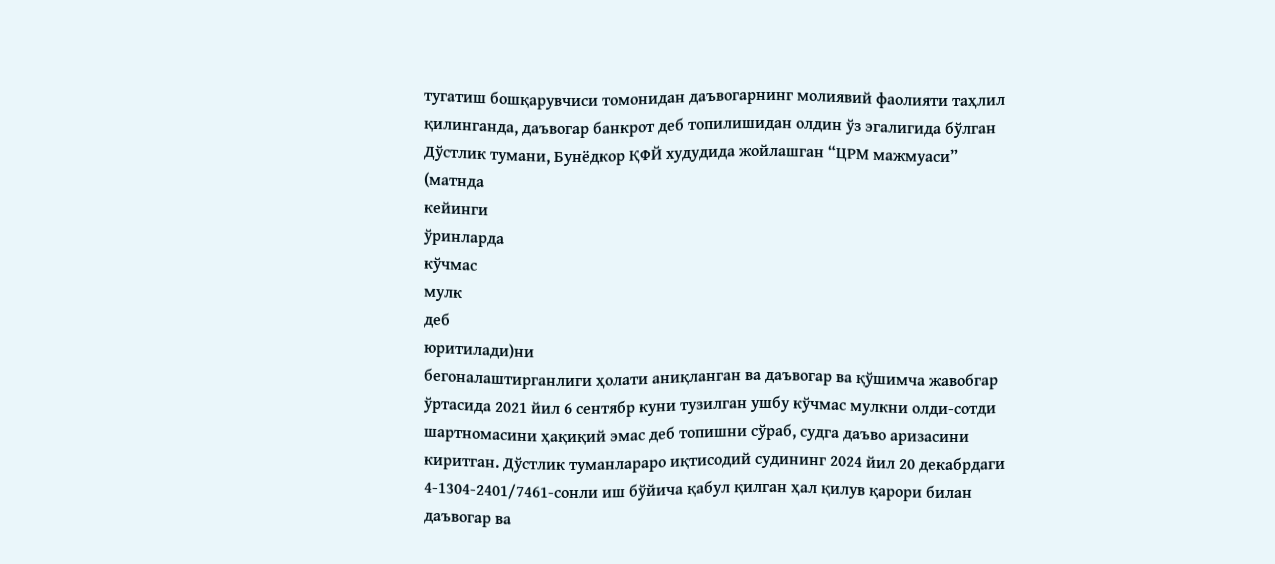тугатиш бошқарувчиси томонидан даъвогарнинг молиявий фаолияти таҳлил
қилинганда, даъвогар банкрот деб топилишидан олдин ўз эгалигида бўлган
Дўстлик тумани, Бунёдкор ҚФЙ худудида жойлашган “ЦРМ мажмуаси”
(матнда
кейинги
ўринларда
кўчмас
мулк
деб
юритилади)ни
бегоналаштирганлиги ҳолати аниқланган ва даъвогар ва қўшимча жавобгар
ўртасида 2021 йил 6 сентябр куни тузилган ушбу кўчмас мулкни олди-сотди
шартномасини ҳақиқий эмас деб топишни сўраб, судга даъво аризасини
киритган. Дўстлик туманлараро иқтисодий судининг 2024 йил 20 декабрдаги
4-1304-2401/7461-сонли иш бўйича қабул қилган ҳал қилув қарори билан
даъвогар ва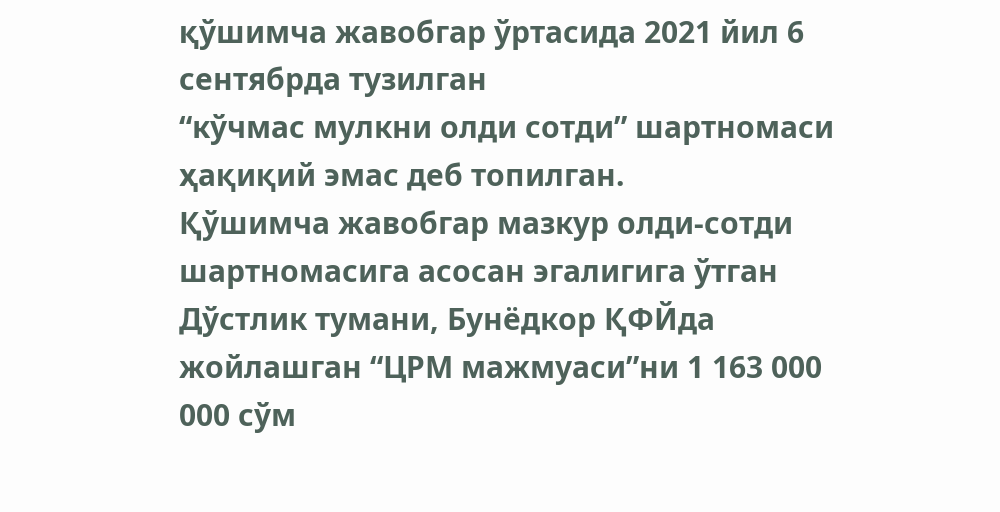қўшимча жавобгар ўртасида 2021 йил 6 сентябрда тузилган
“кўчмас мулкни олди сотди” шартномаси ҳақиқий эмас деб топилган.
Қўшимча жавобгар мазкур олди-сотди шартномасига асосан эгалигига ўтган
Дўстлик тумани, Бунёдкор ҚФЙда жойлашган “ЦРМ мажмуаси”ни 1 163 000
000 сўм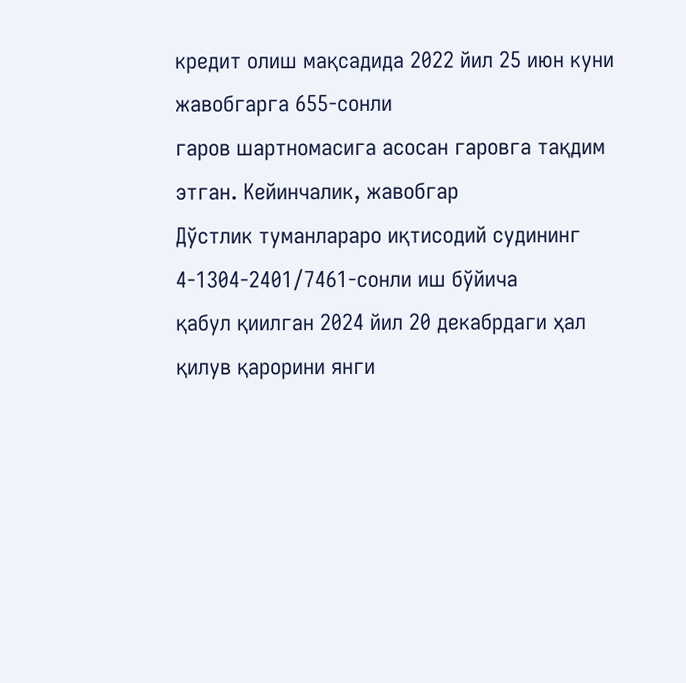кредит олиш мақсадида 2022 йил 25 июн куни жавобгарга 655-сонли
гаров шартномасига асосан гаровга тақдим этган. Кейинчалик, жавобгар
Дўстлик туманлараро иқтисодий судининг 4-1304-2401/7461-сонли иш бўйича
қабул қиилган 2024 йил 20 декабрдаги ҳал қилув қарорини янги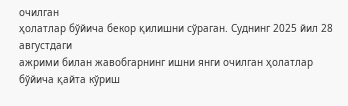очилган
ҳолатлар бўйича бекор қилишни сўраган. Суднинг 2025 йил 28 августдаги
ажрими билан жавобгарнинг ишни янги очилган ҳолатлар бўйича қайта кўриш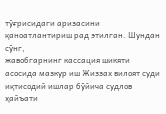тўғрисидаги аризасини қаноатлантириш рад этилган. Шундан сўнг,
жавобгарнинг кассация шикяти асосида мазкур иш Жиззах вилоят суди
иқтисодий ишлар бўйича судлов ҳайъати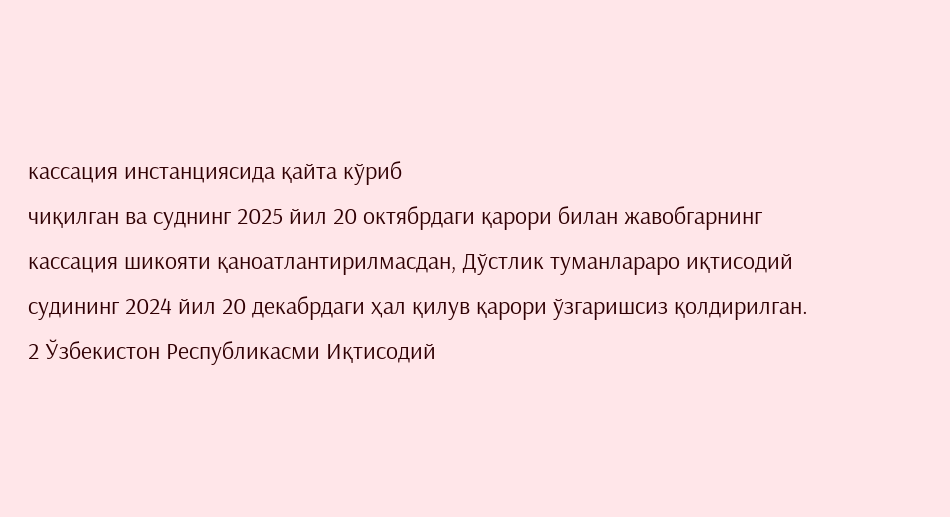кассация инстанциясида қайта кўриб
чиқилган ва суднинг 2025 йил 20 октябрдаги қарори билан жавобгарнинг
кассация шикояти қаноатлантирилмасдан, Дўстлик туманлараро иқтисодий
судининг 2024 йил 20 декабрдаги ҳал қилув қарори ўзгаришсиз қолдирилган.
2 Ўзбекистон Республикасми Иқтисодий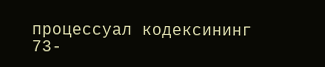процессуал кодексининг 73-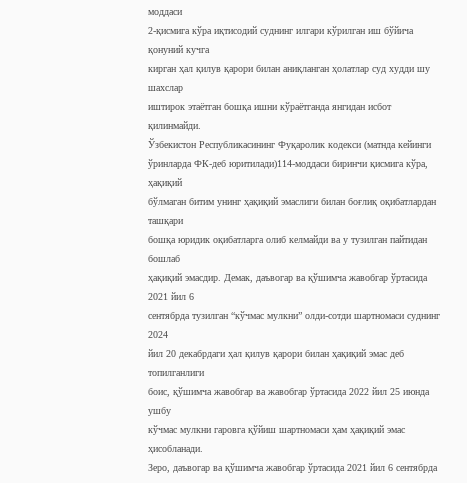моддаси
2-қисмига кўра иқтисодий суднинг илгари кўрилган иш бўйича қонуний кучга
кирган ҳал қилув қарори билан аниқланган ҳолатлар суд худди шу шахслар
иштирок этаётган бошқа ишни кўраётганда янгидан исбот қилинмайди.
Ўзбекистон Республикасининг Фуқаролик кодекси (матнда кейинги
ўринларда ФК-деб юритилади)114-моддаси биринчи қисмига кўра, ҳақиқий
бўлмаган битим унинг ҳақиқий эмаслиги билан боғлиқ оқибатлардан ташқари
бошқа юридик оқибатларга олиб келмайди ва у тузилган пайтидан бошлаб
ҳақиқий эмасдир. Демак, даъвогар ва қўшимча жавобгар ўртасида 2021 йил 6
сентябрда тузилган “кўчмас мулкни” олди-сотди шартномаси суднинг 2024
йил 20 декабрдаги ҳал қилув қарори билан ҳақиқий эмас деб топилганлиги
боис, қўшимча жавобгар ва жавобгар ўртасида 2022 йил 25 июнда ушбу
кўчмас мулкни гаровга қўйиш шартномаси ҳам ҳақиқий эмас ҳисобланади.
Зеро, даъвогар ва қўшимча жавобгар ўртасида 2021 йил 6 сентябрда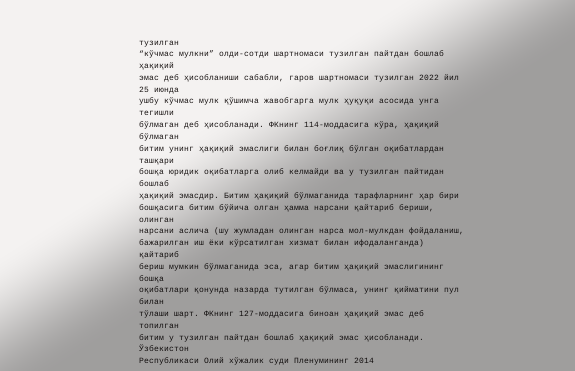тузилган
“кўчмас мулкни” олди-сотди шартномаси тузилган пайтдан бошлаб ҳақиқий
эмас деб ҳисобланиши сабабли, гаров шартномаси тузилган 2022 йил 25 июнда
ушбу кўчмас мулк қўшимча жавобгарга мулк ҳуқуқи асосида унга тегишли
бўлмаган деб ҳисобланади. ФКнинг 114-моддасига кўра, ҳақиқий бўлмаган
битим унинг ҳақиқий эмаслиги билан боғлиқ бўлган оқибатлардан ташқари
бошқа юридик оқибатларга олиб келмайди ва у тузилган пайтидан бошлаб
ҳақиқий эмасдир. Битим ҳақиқий бўлмаганида тарафларнинг ҳар бири
бошқасига битим бўйича олган ҳамма нарсани қайтариб бериши, олинган
нарсани аслича (шу жумладан олинган нарса мол-мулкдан фойдаланиш,
бажарилган иш ёки кўрсатилган хизмат билан ифодаланганда) қайтариб
бериш мумкин бўлмаганида эса, агар битим ҳақиқий эмаслигининг бошқа
оқибатлари қонунда назарда тутилган бўлмаса, унинг қийматини пул билан
тўлаши шарт. ФКнинг 127-моддасига биноан ҳақиқий эмас деб топилган
битим у тузилган пайтдан бошлаб ҳақиқий эмас ҳисобланади. Ўзбекистон
Республикаси Олий хўжалик суди Пленумининг 2014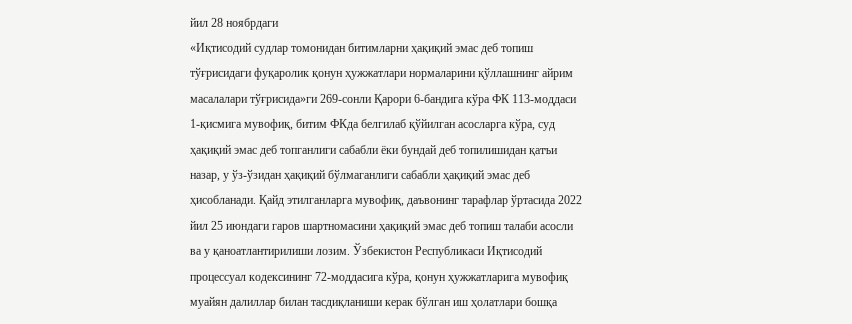йил 28 ноябрдаги
«Иқтисодий судлар томонидан битимларни ҳақиқий эмас деб топиш
тўғрисидаги фуқаролик қонун ҳужжатлари нормаларини қўллашнинг айрим
масалалари тўғрисида»ги 269-сонли Қарори 6-бандига кўра ФК 113-моддаси
1-қисмига мувофиқ, битим ФКда белгилаб қўйилган асосларга кўра, суд
ҳақиқий эмас деб топганлиги сабабли ёки бундай деб топилишидан қатъи
назар, у ўз-ўзидан ҳақиқий бўлмаганлиги сабабли ҳақиқий эмас деб
ҳисобланади. Қайд этилганларга мувофиқ, даъвонинг тарафлар ўртасида 2022
йил 25 июндаги гаров шартномасини ҳақиқий эмас деб топиш талаби асосли
ва у қаноатлантирилиши лозим. Ўзбекистон Республикаси Иқтисодий
процессуал кодексининг 72-моддасига кўра, қонун ҳужжатларига мувофиқ
муайян далиллар билан тасдиқланиши керак бўлган иш ҳолатлари бошқа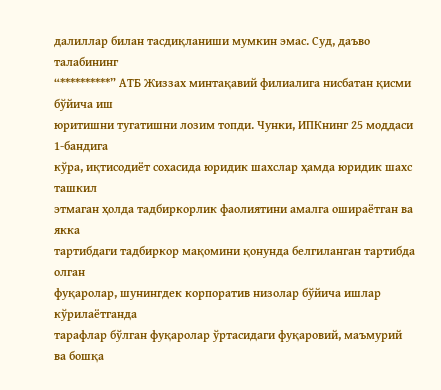далиллар билан тасдиқланиши мумкин эмас. Суд, даъво талабининг
“**********” АТБ Жиззах минтақавий филиалига нисбатан қисми бўйича иш
юритишни тугатишни лозим топди. Чунки, ИПКнинг 25 моддаси 1-бандига
кўра, иқтисодиёт сохасида юридик шахслар ҳамда юридик шахс ташкил
этмаган ҳолда тадбиркорлик фаолиятини амалга ошираётган ва якка
тартибдаги тадбиркор мақомини қонунда белгиланган тартибда олган
фуқаролар, шунингдек корпоратив низолар бўйича ишлар кўрилаётганда
тарафлар бўлган фуқаролар ўртасидаги фуқаровий, маъмурий ва бошқа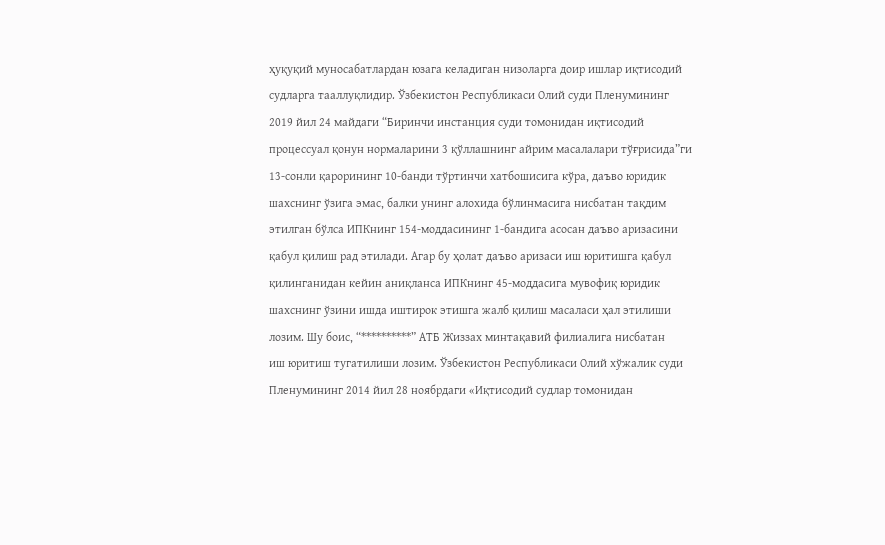ҳуқуқий муносабатлардан юзага келадиган низоларга доир ишлар иқтисодий
судларга тааллуқлидир. Ўзбекистон Республикаси Олий суди Пленумининг
2019 йил 24 майдаги “Биринчи инстанция суди томонидан иқтисодий
процессуал қонун нормаларини 3 қўллашнинг айрим масалалари тўғрисида”ги
13-сонли қарорининг 10-банди тўртинчи хатбошисига кўра, даъво юридик
шахснинг ўзига эмас, балки унинг алохида бўлинмасига нисбатан тақдим
этилган бўлса ИПКнинг 154-моддасининг 1-бандига асосан даъво аризасини
қабул қилиш рад этилади. Агар бу ҳолат даъво аризаси иш юритишга қабул
қилинганидан кейин аниқланса ИПКнинг 45-моддасига мувофиқ юридик
шахснинг ўзини ишда иштирок этишга жалб қилиш масаласи ҳал этилиши
лозим. Шу боис, “**********” АТБ Жиззах минтақавий филиалига нисбатан
иш юритиш тугатилиши лозим. Ўзбекистон Республикаси Олий хўжалик суди
Пленумининг 2014 йил 28 ноябрдаги «Иқтисодий судлар томонидан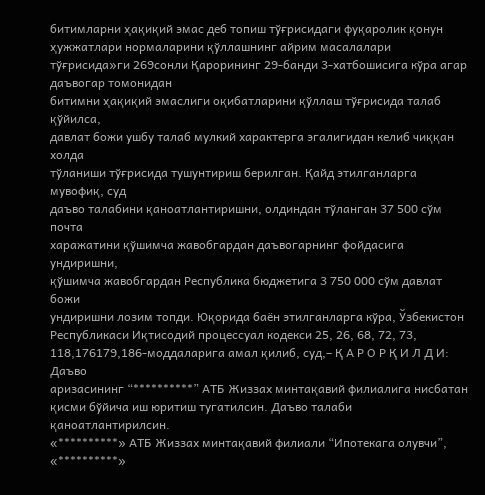битимларни ҳақиқий эмас деб топиш тўғрисидаги фуқаролик қонун
ҳужжатлари нормаларини қўллашнинг айрим масалалари тўғрисида»ги 269сонли Қарорининг 29-банди 3-хатбошисига кўра агар даъвогар томонидан
битимни ҳақиқий эмаслиги оқибатларини қўллаш тўғрисида талаб қўйилса,
давлат божи ушбу талаб мулкий характерга эгалигидан келиб чиққан холда
тўланиши тўғрисида тушунтириш берилган. Қайд этилганларга мувофиқ, суд
даъво талабини қаноатлантиришни, олдиндан тўланган 37 500 сўм почта
харажатини қўшимча жавобгардан даъвогарнинг фойдасига ундиришни,
қўшимча жавобгардан Республика бюджетига 3 750 000 сўм давлат божи
ундиришни лозим топди. Юқорида баён этилганларга кўра, Ўзбекистон
Республикаси Иқтисодий процессуал кодекси 25, 26, 68, 72, 73, 118,176179,186-моддаларига амал қилиб, суд,– Қ А Р О Р Қ И Л Д И: Даъво
аризасининг “**********” АТБ Жиззах минтақавий филиалига нисбатан
қисми бўйича иш юритиш тугатилсин. Даъво талаби қаноатлантирилсин.
«**********» АТБ Жиззах минтақавий филиали “Ипотекага олувчи”,
«**********»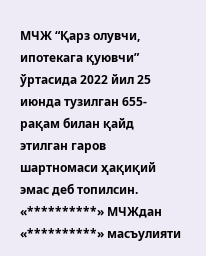МЧЖ “Қарз олувчи, ипотекага қуювчи” ўртасида 2022 йил 25
июнда тузилган 655-рақам билан қайд этилган гаров шартномаси ҳақиқий
эмас деб топилсин. «**********» МЧЖдан «**********» масъулияти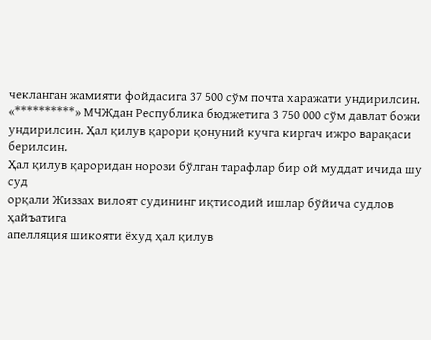чекланган жамияти фойдасига 37 500 сўм почта харажати ундирилсин.
«**********» МЧЖдан Республика бюджетига 3 750 000 сўм давлат божи
ундирилсин. Ҳал қилув қарори қонуний кучга киргач ижро варақаси берилсин.
Ҳал қилув қароридан норози бўлган тарафлар бир ой муддат ичида шу суд
орқали Жиззах вилоят судининг иқтисодий ишлар бўйича судлов ҳайъатига
апелляция шикояти ёхуд ҳал қилув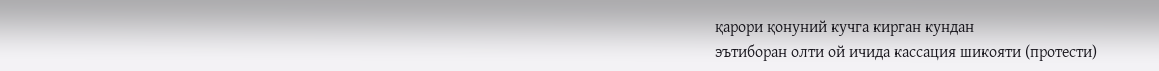қарори қонуний кучга кирган кундан
эътиборан олти ой ичида кассация шикояти (протести)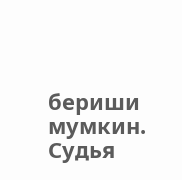бериши мумкин. Судья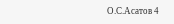О.С.Асатов 4